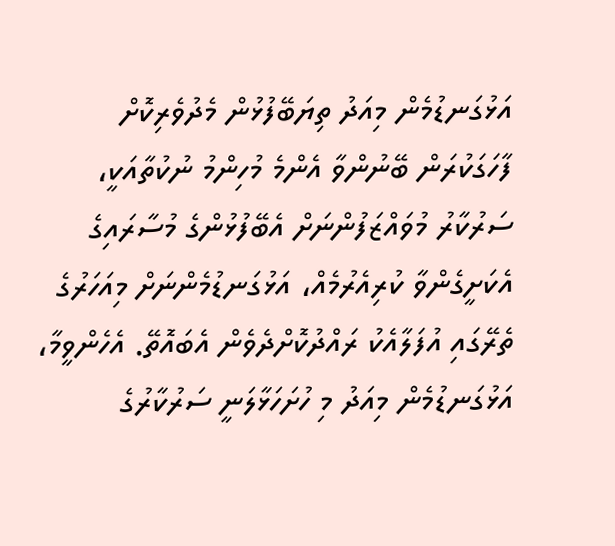އަޅުގަނޑުމެން މިއަދު ތިޔަބޭފުޅުން މެދުވެރިކޮށް ފާހަގަކުރަން ބޭނުންވާ އެންމެ މުހިންމު ނުކުތާއަކީ، ސަރުކާރު މުވައްޒަފުންނަށް އެބޭފުޅުންގެ މުސާރައިގެ އެކަށީގެންވާ ކުރިއެރުމެއް، އަޅުގަނޑުމެންނަށް މިއަހަރުގެ ތެރޭގައި އުފަލާއެކު ރައްދުކޮށްދެވެން އެބައޮތޭ. އެހެންވީމާ، އަޅުގަނޑުމެން މިއަދު މި ހުށަހަޅާލަނީ ސަރުކާރުގެ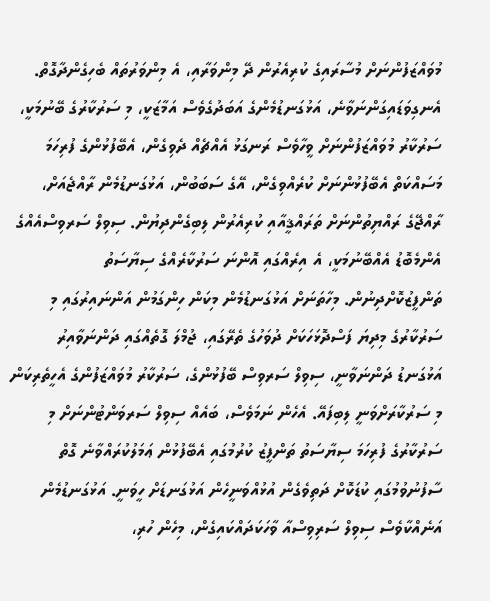މުވައްޒަފުންނަށް މުސާރައިގެ ކުރިއެރުން ދޭ މިންވަރާއި، އެ މިންވަރުތައް ބެހިގެންދާގޮތް.
އެނގިވަޑައިގަންނަވާނެ، އަޅުގަނޑުމެންގެ އަބަދުގެވެސް އަމާޒަކީ، މި ސަރުކާރުގެ ބޭނުމަކީ، ސަރުކާރު މުވައްޒަފުންނަށް ވީހާވެސް ރަނގަޅު އެއްޗެއް ދެވިގެން، އެބޭފުޅުންގެ ފުރިހަމަ މަސައްކަތް އެބޭފުޅުންނަށް ކުރެއްވިގެން، އޭގެ ސަބަބުން، އަޅުގަނޑުމެން ރާއްޖެއަށް، ރާއްޖޭގެ ރައްޔިތުންނަށް ތަރައްޤީއާއި ކުރިއެރުން ލިބިގެންދިޔުން. ސިވިލް ސަރވިސްއެއްގެ އެންމެބޮޑު އެއްބޭނުމަކީ، އެ އިރެއްގައި އޮންނަ ސަރުކާރެއްގެ ސިޔާސަތު ތަންފީޒުކޮށްދިނުން. މިހާތަނަށް އަޅުގަނޑުމެން މިކަން ހިންގަމުން އަންނައިރުގައި މި ސަރުކާރުގެ މިދިޔަ ފަސްދޮޅަހަކަށް ދުވަހުގެ ތެރޭގައި، ޖުމްލަ ގޮތެއްގައި ދަންނަވާއިރު އަޅުގަނޑު ދަންނަވާނީ، ސިވިލް ސަރވިސް ބޭފުޅުންގެ، ސަރުކާރު މުވައްޒަފުންގެ އެހީތެރިކަން މި ސަރުކާރަށްވަނީ ލިބިފައޭ. އެހެން ނަމަވެސް، ބައެއް ސިވިލް ސަރވަންޓުންނަށް މި ސަރުކާރުގެ ފުރިހަމަ ސިޔާސަތު ތަންފީޒު ކުރުމުގައި އެބޭފުޅުން ޢަމަލުކުރައްވާނެ ގޮތް ސާފުނުވުމުގައި ކުޑަކޮށް ދަތިވެގެން އުޅުއްވަނީހެން އަޅުގަނޑަށް ހީވަނީ. އަޅުގަނޑުމެން އަނެއްކާވެސް ސިވިލް ސަރިވިސްއާ ވާހަކަދައްކައިގެން، މިހެން ހުރި،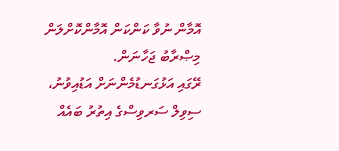އޮމާން ނުވާ ކަންކަން އޮމާންކޮށްލަން މިޞްރާބު ޖަހާނަން.
ރޭގައި އަޅުގަނޑުމެންނަށް އަޑުއިވުނު، ސިވިލް ސަރވިސްގެ އިތުރު ބައެއް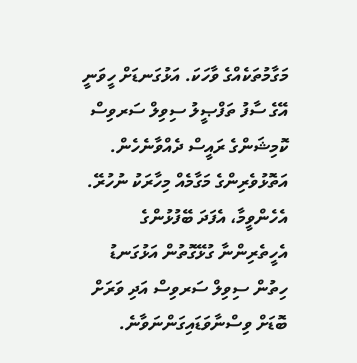މަގާމުތަކެއްގެ ވާހަކަ. އަޅުގަނޑަށް ހީވަނީ އޭގެ ސާފު ތަފްޞީލު ސިވިލް ސަރވިސް ކޮމިޝަންގެ ރައީސް ދެއްވާނެހެން. އަތޮޅުވެރިންގެ މަގާމެއް މިހާރަކު ނުހުރޭ. އެހެންވީމާ، އެފަދަ ބޭފުޅުންގެ އެހީތެރިންނާ ގުޅޭގޮތުން އަޅުގަނޑު ހިތުން ސިވިލް ސަރވިސް އަދި ވަރަށް ބޮޑަށް ވިސްނާވަޑައިގަންނަވާނެ.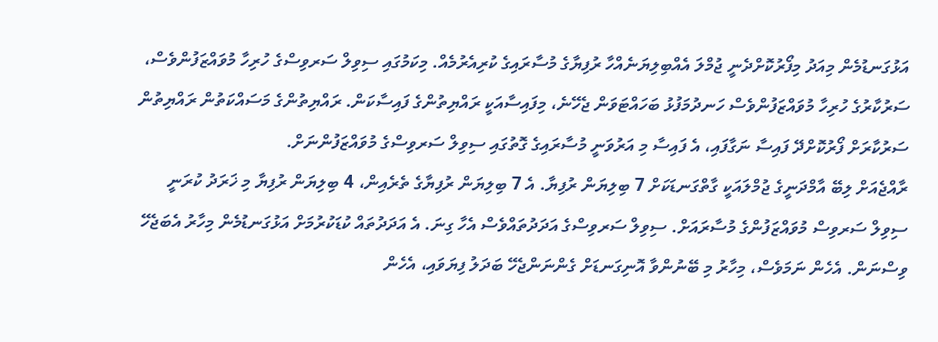އަޅުގަނޑުމެން މިއަދު މިފޯރުކޮށްދެނީ ޖުމްލަ އެއްބިލިޔަނެއްހާ ރުފިޔާގެ މުސާރައިގެ ކުރިއެރުމެއް. މިކަމުގައި ސިވިލް ސަރވިސްގެ ހުރިހާ މުވައްޒަފުންވެސް، ސަރުކާރުގެ ހުރިހާ މުވައްޒަފުންވެސް ހަނދުމަފުޅު ބަހައްޓަވަން ޖެހޭނެ، މިފައިސާއަކީ ރައްޔިތުންގެ ފައިސާކަން. ރައްޔިތުންގެ މަސައްކަތުން ރައްޔިތުން ސަރުކާރަށް ފޯރުކޮށްދޭ ފައިސާ ނަގާފައި، އެ ފައިސާ މި އަރުވަނީ މުސާރައިގެ ގޮތުގައި ސިވިލް ސަރވިސްގެ މުވައްޒަފުންނަށް.
ރާއްޖެއަށް ލިބޭ އާމްދަނީގެ ޖުމްލައަކީ ގާތްގަނޑަކަށް 7 ބިލިޔަން ރުފިޔާ. އެ 7 ބިލިޔަން ރުފިޔާގެ ތެރެއިން، 4 ބިލިޔަން ރުފިޔާ މި ޚަރަދު ކުރަނީ ސިވިލް ސަރވިސް މުވައްޒަފުންގެ މުސާރައަށް. ސިވިލް ސަރވިސްގެ އަދަދުތައްވެސް އެހާ ގިނަ. އެ އަދަދުތައް ކުޑަކުރުމަށް އަޅުގަނޑުމެން މިހާރު އެބަޖެހޭ ވިސްނަން. އެހެން ނަމަވެސް، މިހާރު މި ބޭނުންވާ އޮނިގަނޑަށް ގެންނަންޖެހޭ ބަދަލު ފިޔަވައި، އެހެން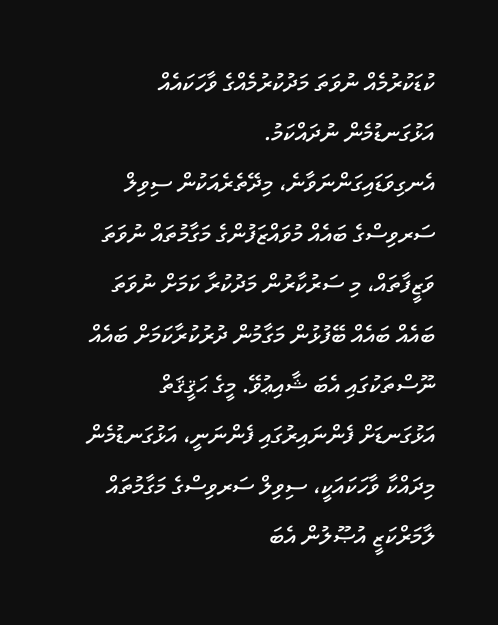ކުޑަކުރުމެއް ނުވަތަ މަދުކުރުމެއްގެ ވާހަކައެއް އަޅުގަނޑުމެން ނުދައްކަމު.
އެނގިވަޑައިގަންނަވާނެ، މިދޭތެރެއަކުން ސިވިލް ސަރވިސްގެ ބައެއް މުވައްޒަފުންގެ މަގާމުތައް ނުވަތަ ވަޒީފާތައް، މި ސަރުކާރުން މަދުކުރާ ކަމަށް ނުވަތަ ބައެއް ބައެއް ބޭފުޅުން މަގާމުން ދުރުކުރާކަމަށް ބައެއް ނޫސްތަކުގައި އެބަ ޝާއިޢުވޭ. މީގެ ޙަޤީޤަތް އަޅުގަނޑަށް ފެންނައިރުގައި ފެންނަނީ، އަޅުގަނޑުމެން މިދައްކާ ވާހަކައަކީ، ސިވިލް ސަރވިސްގެ މަގާމުތައް ލާމަރްކަޒީ އުޞޫލުން އެބަ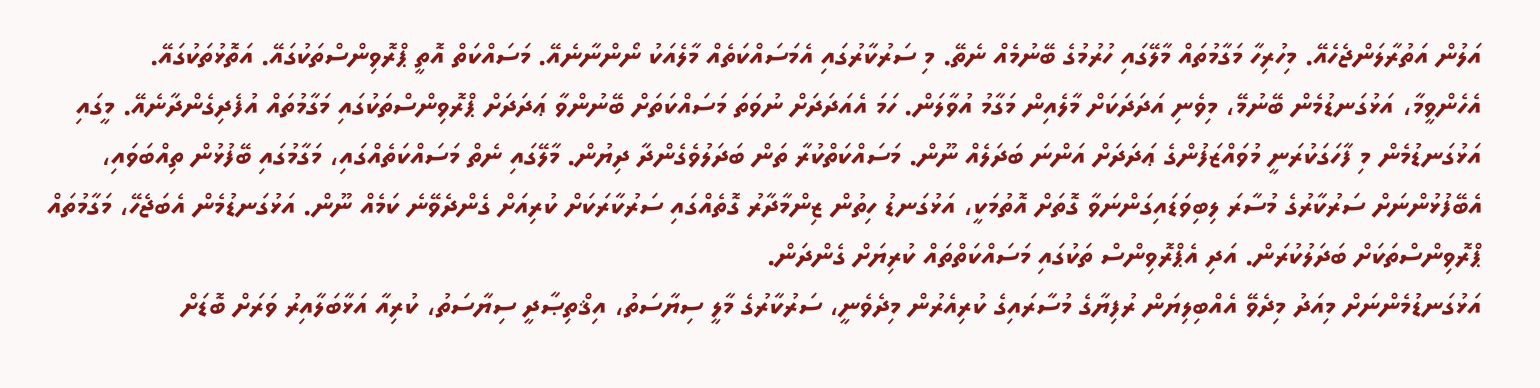އަލުން އަތުރާލަންޖެހެއޭ. މިހުރިހާ މަގާމުތައް މާލޭގައި ހުރުމުގެ ބޭނުމެއް ނެތޭ. މި ސަރުކާރުގައި އެމަސައްކަތެއް މާލެއަކު ނޯންނާނެއޭ. މަސައްކަތް އޮތީ ޕްރޮވިންސްތަކުގައޭ. އަތޮޅުތަކުގައޭ.
އެހެންވީމާ، އަޅުގަނޑުމެން ބޭނުމޭ، މިވެނި އަދަދަކަށް މާލެއިން މަގާމު އުވާލަން. ހަމަ އެއަދަދަށް ނުވަތަ މަސައްކަތަށް ބޭނުންވާ ޢަދަދަށް ޕްރޮވިންސްތަކުގައި މަގާމުތައް އުފެދިގެންދާނެއޭ. މީގައި އަޅުގަނޑުމެން މި ފާހަގަކުރަނީ މުވައްޒަފުންގެ ޢަދަދަށް އަންނަ ބަދަލެއް ނޫން. މަސައްކަތްކުރާ ތަން ބަދަލުވެގެންދާ ދިޔުން. މާލޭގައި ނެތް މަސައްކަތެއްގައި، މަގާމުގައި ބޭފުޅުން ތިއްބަވައި، އެބޭފުޅުންނަށް ސަރުކާރުގެ މުސާރަ ލިބިވަޑައިގަންނަވާ ގޮތަށް އޮތުމަކީ، އަޅުގަނޑު ހިތުން ޒިންމާދާރު ގޮތެއްގައި ސަރުކާރަކަށް ކުރިއަށް ގެންދެވޭނެ ކަމެއް ނޫން. އަޅުގަނޑުމެން އެބަޖެހޭ، މަގާމުތައް ޕްރޮވިންސްތަކަށް ބަދަލުކުރަން. އަދި އެޕްރޮވިންސް ތަކުގައި މަސައްކަތްތައް ކުރިޔަށް ގެންދަން.
އަޅުގަނޑުމެންނަށް މިއަދު މިދެވޭ އެއްބިލިޔަން ރުފިޔާގެ މުސާރައިގެ ކުރިއެރުން މިދެވެނީ، ސަރުކާރުގެ މާލީ ސިޔާސަތު، އިޤްތިޞާދީ ސިޔާސަތު، ކުރިއާ އަޅާބަލާއިރު ވަރަށް ބޮޑަށް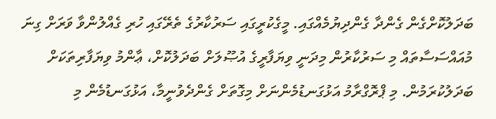ބަދަލުކޮށްގެން ގެންދާ ގެންދިޔުމެއްގައި. މީގެކުރީގައި ސަރުކާރުގެ ތެރޭގައި ހުރި ގެއްލުންވާ ވަރަށް ގިނަ މުއައްސަސާތައް މި ސަރުކާރުން މިދަނީ ވިޔަފާރީގެ އުޞޫލަށް ބަދަލުކޮށް، ޢާންމު ވިޔަފާރިތަކަށް ބަދަލުކުރަމުން. މި ޕްރޮގްރާމު އަޅުގަނޑުމެންނަށް މިގޮތަށް ގެންދެވުނީމާ، އަޅުގަނޑުމެން މި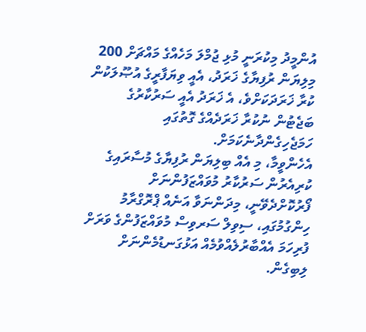އުންމީދު މިކުރަނީ މުޅި ޖުމްލަ މަހެއްގެ މައްޗަށް 200 މިލިޔަން ރުފިޔާގެ ޚަރަދު، އެއީ ވިޔަފާރީގެ އުޞޫލަކުން ކުރާ ޚަރަދަކަށްވެ، އެ ޚަރަދު އެއީ ސަރުކާރުގެ ބަޖެޓުން ނުކުރާ ޚަރަދެއްގެ ގޮތުގައި ހަމަޖެހިގެންދާނެކަމަށް.
އެހެންވީމާ، މި އެއް ބިލިޔަން ރުފިޔާގެ މުސާރައިގެ ކުރިއެރުން ސަރުކާރު މުވައްޒަފުންނަށް ފޯރުކޮށްދެވޭނީ، މިދަންނަވާ އަނެއް ޕްރޮގްރާމު ހިންގުމުގައި، ސިވިލް ސަރވިސް މުވައްޒަފުންގެ ވަރަށް ފުރިހަމަ އެއްބާރުލެއްވުމެއް އަޅުގަނޑުމެންނަށް ލިބިގެން.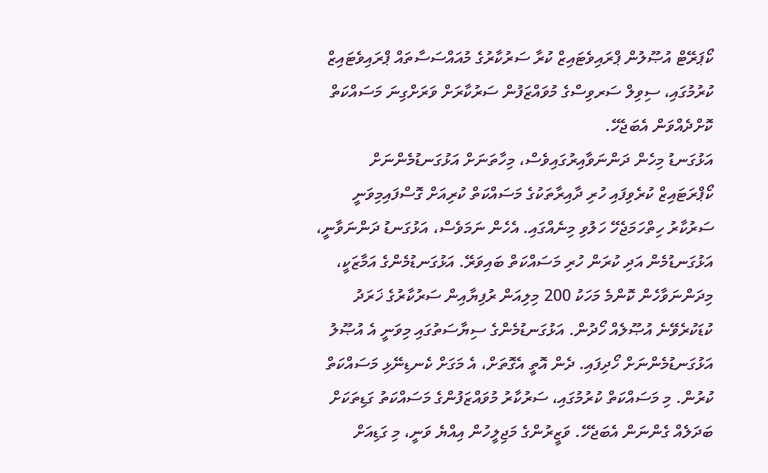ކޯޕަރޭޓް އުޞޫލުން ޕްރައިވެޓައިޒް ކުރާ ސަރުކާރުގެ މުއައްސަސާތައް ޕްރައިވެޓައިޒް ކުރުމުގައި، ސިވިލް ސަރވިސްގެ މުވައްޒަފުން ސަރުކާރަށް ވަރަށްގިނަ މަސައްކަތް ކޮށްދެއްވަން އެބަޖެހޭ.
އަޅުގަނޑު މިހެން ދަންނަވާއިރުގައިވެސް، މިހާތަނަށް އަޅުގަނޑުމެންނަށް ކޯޕްރަޓައިޒް ކުރެވިފައި ހުރި ދާއިރާތަކުގެ މަސައްކަތް ކުރިއަށް ގޮސްފައިމިވަނީ ސަރުކާރު ހިތްހަމަޖެހޭ ހަލުވި މިނެއްގައި. އެހެން ނަމަވެސް، އަޅުގަނޑު ދަންނަވާނީ، އަޅުގަނޑުމެން އަދި ކުރަން ހުރި މަސައްކަތް ބައިވަރޭ. އަޅުގަނޑުމެންގެ އަމާޒަކީ، މިދަންނަވާހެން ކޮންމެ މަހަކު 200 މިލިއަން ރުފިޔާއިން ސަރުކާރުގެ ޚަރަދު ކުޑަކުރެވޭނެ އުޞޫލެއް ހޯދުން. އަޅުގަނޑުމެންގެ ސިޔާސަތުގައި މިވަނީ އެ އުޞޫލު އަޅުގަނޑުމެންނަށް ހޯދިފައި. ދެން އޮތީ އެގޮތަށް، އެ މަގަށް ކެނޑިނޭޅި މަސައްކަތް ކުރުން. މި މަސައްކަތް ކުރުމުގައި، ސަރުކާރު މުވައްޒަފުންގެ މަސައްކަތު ގަޑިތަކަށް ބަދަލެއް ގެންނަން އެބަޖެހޭ. ވަޒީރުންގެ މަޖިލީހުން އިއްޔެ ވަނީ، މި ގަޑިއަށް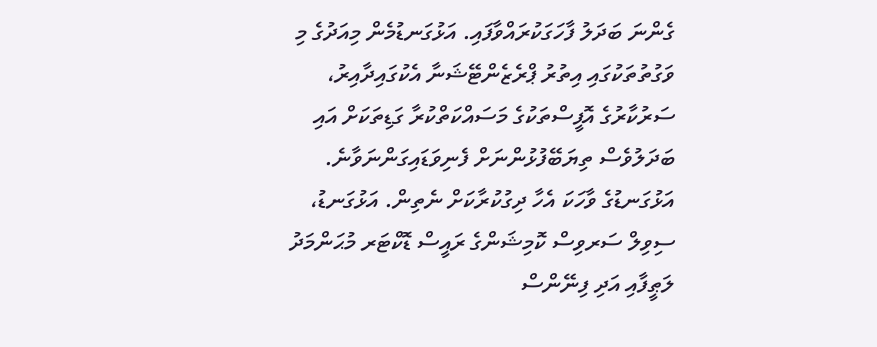ގެންނަ ބަދަލު ފާހަގަކުރައްވާފައި. އަޅުގަނޑުމެން މިއަދުގެ މި ވަގުތުތަކުގައި އިތުރު ޕްރެޒެންޓޭޝަނާ އެކުގައިދާއިރު، ސަރުކާރުގެ އޮފީސްތަކުގެ މަސައްކަތްކުރާ ގަޑިތަކަށް އައި ބަދަލުވެސް ތިޔަބޭފުޅުންނަށް ފެނިވަޑައިގަންނަވާނެ.
އަޅުގަނޑުގެ ވާހަކަ އެހާ ދިގުކުރާކަށް ނެތިން. އަޅުގަނޑު، ސިވިލް ސަރވިސް ކޮމިޝަންގެ ރައީސް ޑޮކްޓަރ މުޙަންމަދު ލަޠީފާއި އަދި ފިނޭންސް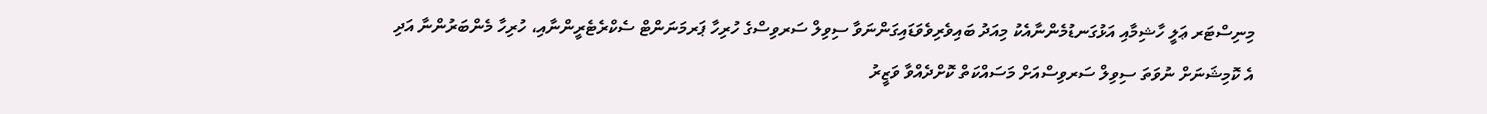މިނިސްޓަރ ޢަލީ ހާޝިމާއި އަޅުގަނޑުމެންނާއެކު މިއަދު ބައިވެރިވެވަޑައިގަންނަވާ ސިވިލް ސަރވިސްގެ ހުރިހާ ޕަރމަނަންޓް ސެކްރެޓެރީންނާއި، ހުރިހާ މެންބަރުންނާ އަދި އެ ކޮމިޝަނަށް ނުވަތަ ސިވިލް ސަރވިސްއަށް މަސައްކަތް ކޮށްދެއްވާ ވަޒީރު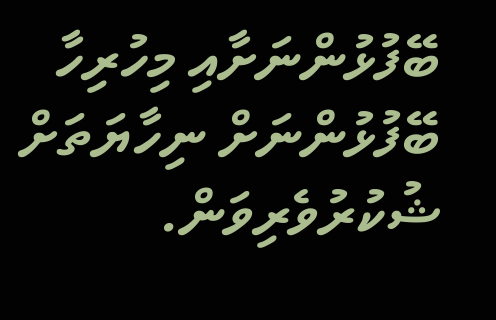ބޭފުޅުންނަށާއި މިހުރިހާ ބޭފުޅުންނަށް ނިހާޔަތަށް ޝުކުރުވެރިވަން.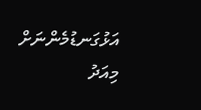އަޅުގަނޑުމެންނަށް މިއަދު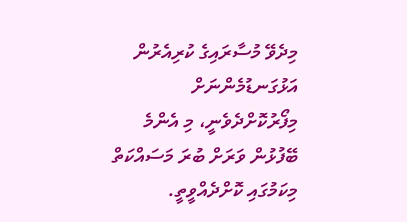މިދެވޭ މުސާރައިގެ ކުރިއެރުން އަޅުގަނޑުމެންނަށް މިފޯރުކޮށްދެވެނީ، މި އެންމެ ބޭފުޅުން ވަރަށް ބުރަ މަސައްކަތް މިކަމުގައި ކޮށްދެއްވީތީ.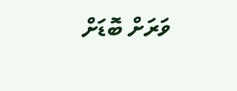ވަރަށް ބޮޑަށް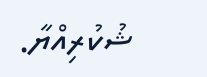ޝުކުރިއްޔާ.